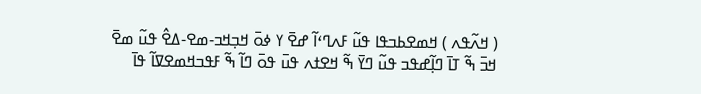( ߞߍ߬ߟߍ ) ߞߘߐߕߏߟߊ ߟߎ߬ ߓߍߣߵߊ߬ ߝߐ߫ ߌ ߦߋ߫ ߞߏ߲ߞߏ-ߘߐ-ߡߐ߮ ߟߎ߬ ߘߐ߫ ߞߏ߫ ߒ߬ ߠߊ߫ ߣߊ߲߬ߝߟߏ ߟߎ߬ ߣߌ߫ ߒ߬ ߞߐߙߍ ߟߎ߫ ߟߋ߫ ߣߊ߬ ߒ߬ ߓߟߏߞߘߐߜߊ߬ ߟߊ߫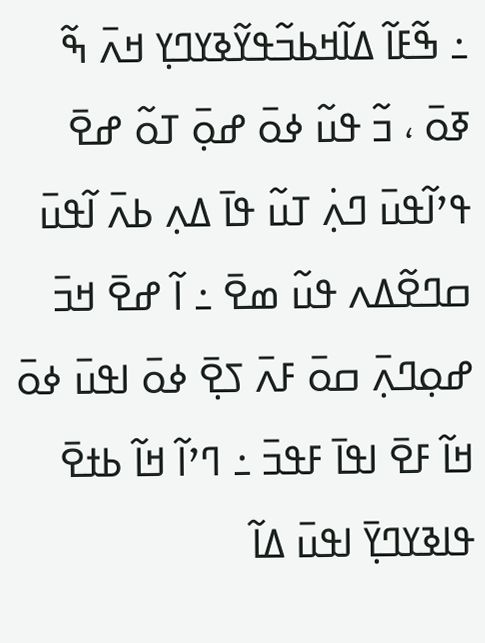߸ ߒ߬ߓߊ߬ ߡߊ߬ߞߕߏ߬ߟߌ߬ߢߌߣߌ߲ ߞߍ߫ ߒ߬ ߧߋ߫ ، ߏ߬ ߟߎ߬ ߦߋ߫ ߝߋ߲߫ ߠߋ߬ ߝߐ߫ ߟߴߊ߬ߟߎ߫ ߣߍ߲߭ ߠߎ߬ ߟߊ߫ ߡߍ߲ ߕߍ߫ ߊ߬ߟߎ߫ ߛߣߐ߬ߡߍ ߟߎ߬ ߘߐ߫ ߸ ߊ߬ ߝߐ߫ ߞߏ߫ ߝߋ߲ߣߍ߲߫ ߛߋ߫ ߓߍ߫ ߖߐ߲߫ ߦߋ߫ ߊߟߎ߫ ߦߋ߫ ߞߊ߬ ߓߐ߫ ߊߟߊ߫ ߓߟߏ߫ ߸ ߣߴߊ߬ ߞߊ߬ ߕߙߐ߫ ߟߊߢߌߣߌ߲߫ ߊߟߎ߫ ߡߊ߬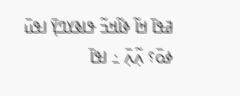ߥߟߊ߫ ߞߊ߬ ߢߊ߬ߞߏ߬ ߟߊߢߌߣߌ߲߫ ߊߟߎ߫ ߦߋ߫؟ ߍ߲߬ߍ߲߫ ߸ ߊߟߊ߫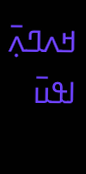ߞߍߣߍ߲߫ ߊߟߎ߫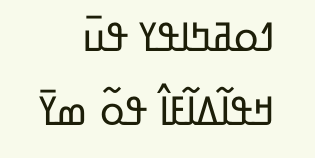ߗߋߥߤߊߟߌ ߟߎ߫ ߞߟߊ߬ߡߊ߬ߓߊ߮ ߟߋ߬ ߘߌ߫